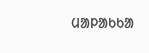ᱢᱟᱞᱟᱠᱠᱟ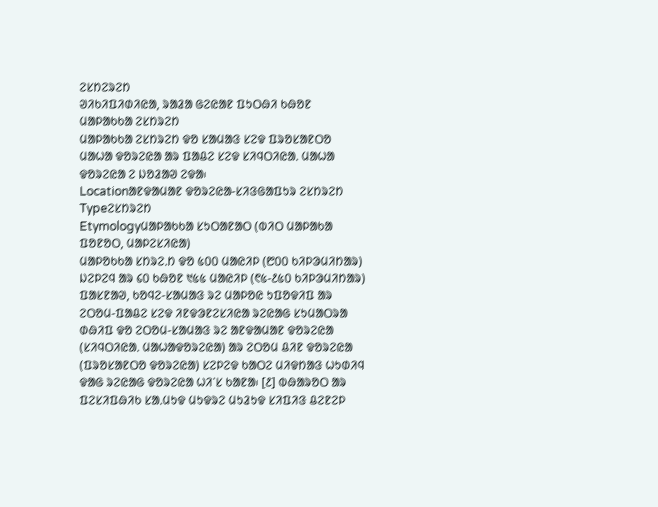ᱮᱥᱴᱮᱨᱮᱴ
ᱣᱤᱠᱤᱯᱤᱰᱤᱭᱟ, ᱨᱟᱲᱟ ᱜᱮᱭᱟᱱ ᱯᱩᱛᱷᱤ ᱠᱷᱚᱱ
ᱢᱟᱞᱟᱠᱠᱟ ᱮᱥᱴᱨᱮᱴ
ᱢᱟᱞᱟᱠᱠᱟ ᱮᱥᱴᱨᱮᱴ ᱫᱚ ᱥᱟᱢᱟᱝ ᱥᱮᱫ ᱯᱨᱚᱥᱟᱱᱛᱚ ᱢᱟᱦᱟ ᱫᱚᱨᱮᱭᱟ ᱟᱨ ᱯᱟᱪᱮ ᱥᱮᱫ ᱥᱤᱧᱛᱤᱭᱟᱹ ᱢᱟᱦᱟ ᱫᱚᱨᱮᱭᱟ ᱮ ᱡᱚᱲᱟᱣ ᱮᱫᱟ᱾
Locationᱟᱱᱫᱟᱢᱟᱱ ᱫᱚᱨᱮᱭᱟ-ᱥᱤᱝᱜᱟᱯᱩᱨ ᱮᱥᱴᱨᱮᱴ
Typeᱮᱥᱴᱨᱮᱴ
Etymologyᱢᱟᱞᱟᱠᱠᱟ ᱥᱩᱛᱟᱱᱟᱛ (ᱵᱤᱛ ᱢᱟᱞᱟᱠᱟ ᱯᱚᱱᱚᱛ, ᱢᱟᱞᱮᱥᱤᱭᱟ)
ᱢᱟᱞᱚᱠᱠᱟ ᱥᱴᱨᱮᱹᱴ ᱫᱚ ᱕᱐᱐ ᱢᱟᱭᱤᱞ (᱘᱐᱐ ᱠᱤᱞᱳᱢᱤᱴᱟᱨ) ᱡᱮᱞᱮᱧ ᱟᱨ ᱔᱐ ᱠᱷᱚᱱ ᱑᱕᱕ ᱢᱟᱭᱤᱞ (᱖᱕-᱒᱕᱐ ᱠᱤᱞᱳᱢᱤᱴᱟᱨ) ᱯᱟᱥᱱᱟᱣ, ᱠᱚᱧᱮ-ᱥᱟᱢᱟᱝ ᱨᱮ ᱢᱟᱞᱚᱭ ᱩᱯᱚᱫᱤᱯ ᱟᱨ ᱮᱛᱚᱢ-ᱯᱟᱪᱮ ᱥᱮᱫ ᱤᱱᱫᱳᱱᱮᱥᱤᱭᱟ ᱨᱮᱭᱟᱜ ᱥᱩᱢᱟᱛᱨᱟ ᱰᱷᱤᱯ ᱫᱚ ᱮᱛᱚᱢ-ᱥᱟᱢᱟᱝ ᱨᱮ ᱟᱱᱫᱟᱢᱟᱱ ᱫᱚᱨᱮᱭᱟ (ᱥᱤᱧᱛᱤᱭᱟᱹ ᱢᱟᱦᱟᱫᱚᱨᱮᱭᱟ) ᱟᱨ ᱮᱛᱚᱢ ᱪᱤᱱ ᱫᱚᱨᱮᱭᱟ (ᱯᱨᱚᱥᱟᱱᱛᱚ ᱫᱚᱨᱮᱭᱟ) ᱥᱮᱞᱮᱫ ᱠᱟᱛᱮ ᱢᱤᱫᱴᱟᱝ ᱦᱩᱰᱤᱧ ᱫᱟᱜ ᱨᱮᱭᱟᱜ ᱫᱚᱨᱮᱭᱟ ᱦᱤᱸᱥ ᱠᱟᱱᱟ᱾ [᱒] ᱵᱷᱟᱨᱚᱛ ᱟᱨ ᱯᱮᱥᱤᱯᱷᱤᱠ ᱥᱟᱹᱢᱩᱫ ᱢᱩᱫᱨᱮ ᱢᱩᱲᱩᱫ ᱥᱤᱯᱤᱝ ᱪᱮᱱᱮᱞ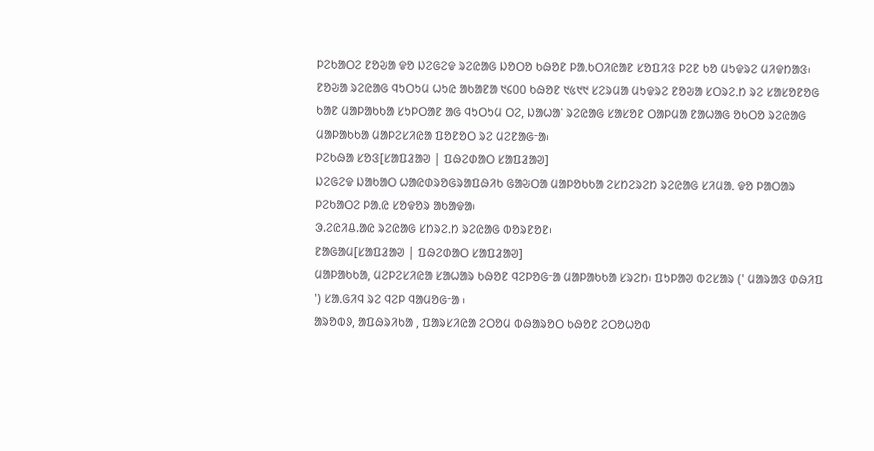ᱞᱮᱠᱟᱛᱮ ᱱᱚᱶᱟ ᱫᱚ ᱡᱮᱜᱮᱫ ᱨᱮᱭᱟᱜ ᱡᱚᱛᱚ ᱠᱷᱚᱱ ᱞᱟᱹᱠᱛᱤᱭᱟᱱ ᱥᱚᱯᱤᱝ ᱞᱮᱱ ᱠᱚ ᱢᱩᱫᱨᱮ ᱢᱤᱫᱴᱟᱝ᱾ ᱱᱚᱶᱟ ᱨᱮᱭᱟᱜ ᱧᱩᱛᱩᱢ ᱦᱩᱭ ᱟᱠᱟᱱᱟ ᱑᱔᱐᱐ ᱠᱷᱚᱱ ᱑᱕᱑᱑ ᱥᱮᱨᱢᱟ ᱢᱩᱫᱨᱮ ᱱᱚᱶᱟ ᱥᱛᱨᱮᱹᱴ ᱨᱮ ᱥᱟᱥᱚᱱᱚᱜ ᱠᱟᱱ ᱢᱟᱞᱟᱠᱠᱟ ᱥᱩᱞᱛᱟᱱ ᱟᱜ ᱧᱩᱛᱩᱢ ᱛᱮ, ᱡᱟᱦᱟᱸ ᱨᱮᱭᱟᱜ ᱥᱟᱥᱚᱱ ᱛᱟᱞᱢᱟ ᱱᱟᱦᱟᱜ ᱚᱠᱛᱚ ᱨᱮᱭᱟᱜ ᱢᱟᱞᱟᱠᱠᱟ ᱢᱟᱞᱮᱥᱤᱭᱟ ᱯᱚᱱᱚᱛ ᱨᱮ ᱢᱮᱱᱟᱜᱼᱟ᱾
ᱞᱮᱠᱷᱟ ᱥᱚᱝ[ᱥᱟᱯᱲᱟᱣ | ᱯᱷᱮᱰᱟᱛ ᱥᱟᱯᱲᱟᱣ]
ᱡᱮᱜᱮᱫ ᱡᱟᱠᱟᱛ ᱦᱟᱭᱰᱨᱚᱜᱨᱟᱯᱷᱤᱠ ᱜᱟᱶᱛᱟ ᱢᱟᱞᱚᱠᱠᱟ ᱮᱥᱴᱮᱨᱮᱴ ᱨᱮᱭᱟᱜ ᱥᱤᱢᱟᱹ ᱫᱚ ᱞᱟᱛᱟᱨ ᱞᱮᱠᱟᱛᱮ ᱞᱟᱹᱭ ᱥᱚᱫᱚᱨ ᱟᱠᱟᱫᱟ᱾
ᱳ.ᱮᱭᱤᱪ.ᱟᱭ ᱨᱮᱭᱟᱜ ᱥᱴᱨᱮᱹᱴ ᱨᱮᱭᱟᱜ ᱵᱚᱨᱱᱚᱱ᱾
ᱱᱟᱜᱟᱢ[ᱥᱟᱯᱲᱟᱣ | ᱯᱷᱮᱰᱟᱛ ᱥᱟᱯᱲᱟᱣ]
ᱢᱟᱞᱟᱠᱠᱟ, ᱢᱮᱞᱮᱥᱤᱭᱟ ᱥᱟᱦᱟᱨ ᱠᱷᱚᱱ ᱧᱮᱞᱚᱜᱼᱟ ᱢᱟᱞᱟᱠᱠᱟ ᱥᱨᱮᱴ᱾ ᱯᱩᱞᱟᱣ ᱵᱮᱥᱟᱨ (' ᱢᱟᱨᱟᱝ ᱰᱷᱤᱯ ') ᱥᱟᱹᱜᱤᱧ ᱨᱮ ᱧᱮᱞ ᱧᱟᱢᱚᱜᱼᱟ ᱾
ᱟᱨᱚᱵᱽ, ᱟᱯᱷᱨᱤᱠᱟ , ᱯᱟᱨᱥᱤᱭᱟ ᱮᱛᱚᱢ ᱵᱷᱟᱨᱚᱛ ᱠᱷᱚᱱ ᱮᱛᱚᱦᱚᱵ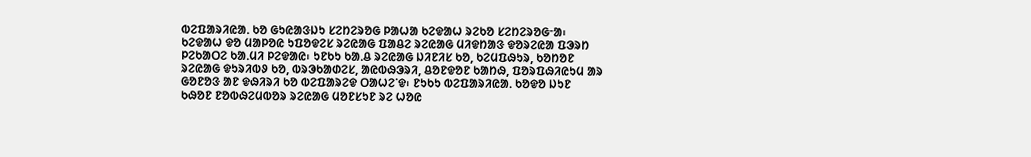ᱵᱮᱯᱟᱨᱤᱭᱟᱹ ᱠᱚ ᱜᱩᱭᱟᱝᱡᱩ ᱥᱮᱴᱮᱨᱚᱜ ᱞᱟᱦᱟ ᱠᱮᱫᱟᱦ ᱨᱮᱠᱚ ᱥᱮᱴᱮᱨᱚᱜᱼᱟ᱾ ᱠᱮᱫᱟᱦ ᱫᱚ ᱢᱟᱞᱚᱭ ᱩᱯᱚᱫᱮᱥ ᱨᱮᱭᱟᱜ ᱯᱟᱪᱮ ᱨᱮᱭᱟᱜ ᱢᱤᱫᱴᱟᱝ ᱫᱚᱨᱮᱭᱟ ᱯᱳᱨᱴ ᱞᱮᱠᱟᱛᱮ ᱠᱟᱹᱢᱤ ᱞᱮᱫᱟᱭ᱾ ᱩᱱᱠᱩ ᱠᱟᱹᱪ ᱨᱮᱭᱟᱜ ᱡᱤᱱᱤᱥ ᱠᱚ, ᱠᱮᱢᱯᱷᱩᱨ, ᱠᱚᱴᱚᱱ ᱨᱮᱭᱟᱜ ᱫᱩᱨᱤᱵᱽ ᱠᱚ, ᱵᱨᱳᱠᱟᱰᱮᱥ, ᱟᱭᱵᱷᱳᱨᱤ, ᱪᱚᱱᱫᱚᱱ ᱠᱟᱴᱷ, ᱯᱚᱨᱯᱷᱤᱭᱩᱢ ᱟᱨ ᱜᱚᱱᱚᱝ ᱟᱱ ᱫᱷᱤᱨᱤ ᱠᱚ ᱵᱮᱯᱟᱨᱮᱫ ᱛᱟᱦᱮᱸᱫ᱾ ᱱᱩᱠᱩ ᱵᱮᱯᱟᱨᱤᱭᱟᱹ ᱠᱚᱫᱚ ᱡᱩᱱ ᱠᱷᱚᱱ ᱱᱚᱵᱷᱮᱢᱵᱚᱨ ᱨᱮᱭᱟᱜ ᱢᱚᱱᱥᱩᱱ ᱨᱮ ᱦᱚᱭ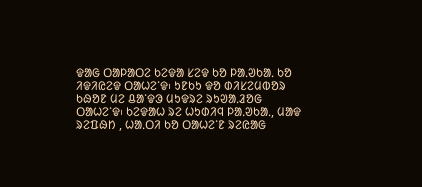ᱫᱟᱜ ᱛᱟᱞᱟᱛᱮ ᱠᱮᱫᱟ ᱥᱮᱫ ᱠᱚ ᱞᱟᱹᱣᱠᱟᱹ ᱠᱚ ᱤᱫᱤᱭᱮᱫ ᱛᱟᱦᱮᱸᱫ᱾ ᱩᱱᱠᱩ ᱫᱚ ᱰᱤᱥᱮᱢᱵᱚᱨ ᱠᱷᱚᱱ ᱢᱮ ᱪᱟᱸᱫᱳ ᱢᱩᱫᱨᱮ ᱨᱩᱣᱟᱹᱲᱚᱜ ᱛᱟᱦᱮᱸᱫ᱾ ᱠᱮᱫᱟᱦ ᱨᱮ ᱦᱩᱰᱤᱧ ᱞᱟᱹᱣᱠᱟᱹ, ᱢᱟᱫ ᱨᱮᱯᱷᱴ , ᱦᱟᱹᱛᱤ ᱠᱚ ᱛᱟᱦᱮᱸᱱ ᱨᱮᱭᱟᱜ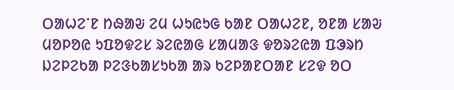ᱛᱟᱦᱮᱸᱱ ᱴᱷᱟᱶ ᱮᱢ ᱦᱩᱭᱩᱜ ᱠᱟᱱ ᱛᱟᱦᱮᱱ, ᱚᱱᱟ ᱥᱟᱶ ᱢᱚᱞᱚᱭ ᱩᱯᱚᱫᱮᱥ ᱨᱮᱭᱟᱜ ᱥᱟᱢᱟᱝ ᱫᱚᱨᱮᱭᱟ ᱯᱳᱨᱴ ᱡᱮᱞᱮᱠᱟ ᱞᱮᱝᱠᱟᱥᱩᱠᱟ ᱟᱨ ᱠᱮᱞᱟᱱᱛᱟᱱ ᱥᱮᱫ ᱚᱛ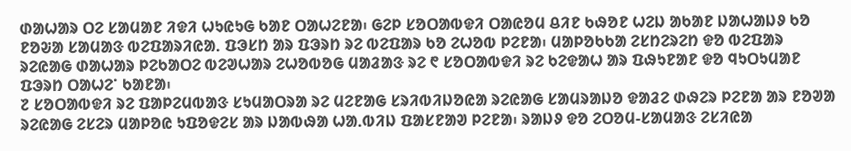ᱰᱟᱦᱟᱨ ᱛᱮ ᱥᱟᱢᱟᱱ ᱤᱫᱤ ᱦᱩᱭᱩᱜ ᱠᱟᱱ ᱛᱟᱦᱮᱱᱟ᱾ ᱜᱮᱞ ᱥᱚᱛᱟᱵᱫᱤ ᱛᱟᱭᱚᱢ ᱪᱤᱱ ᱠᱷᱚᱱ ᱦᱮᱡ ᱟᱠᱟᱱ ᱡᱟᱦᱟᱡᱽ ᱠᱚ ᱱᱚᱶᱟ ᱥᱟᱢᱟᱝ ᱵᱮᱯᱟᱨᱤᱭᱟᱹ ᱯᱳᱥᱴ ᱟᱨ ᱯᱳᱨᱴ ᱨᱮ ᱵᱮᱯᱟᱨ ᱠᱚ ᱮᱦᱚᱵ ᱞᱮᱱᱟ᱾ ᱢᱟᱞᱚᱠᱠᱟ ᱮᱥᱴᱮᱨᱮᱴ ᱫᱚ ᱵᱮᱯᱟᱨ ᱨᱮᱭᱟᱜ ᱰᱟᱦᱟᱨ ᱞᱮᱠᱟᱛᱮ ᱵᱮᱣᱦᱟᱨ ᱮᱦᱚᱵᱚᱜ ᱢᱟᱲᱟᱝ ᱨᱮ ᱖ ᱥᱚᱛᱟᱵᱫᱤ ᱨᱮ ᱠᱮᱫᱟᱦ ᱟᱨ ᱯᱷᱩᱱᱟᱱ ᱫᱚ ᱧᱩᱛᱩᱢᱟᱱ ᱯᱳᱨᱴ ᱛᱟᱦᱮᱸ ᱠᱟᱱᱟ᱾
᱗ ᱥᱚᱛᱟᱵᱫᱤ ᱨᱮ ᱯᱟᱞᱮᱢᱵᱟᱝ ᱥᱩᱢᱟᱛᱨᱟ ᱨᱮ ᱢᱮᱱᱟᱜ ᱥᱨᱤᱵᱤᱡᱚᱭᱟ ᱨᱮᱭᱟᱜ ᱥᱟᱢᱨᱟᱡᱚ ᱫᱟᱲᱮ ᱰᱷᱮᱨ ᱞᱮᱱᱟ ᱟᱨ ᱱᱚᱣᱟ ᱨᱮᱭᱟᱜ ᱮᱥᱮᱨ ᱢᱟᱞᱚᱭ ᱩᱯᱚᱫᱮᱥ ᱟᱨ ᱡᱟᱵᱷᱟ ᱦᱟᱹᱵᱤᱡ ᱯᱟᱥᱱᱟᱣ ᱞᱮᱱᱟ᱾ ᱨᱟᱡᱽ ᱫᱚ ᱮᱛᱚᱢ-ᱥᱟᱢᱟᱝ ᱮᱥᱤᱭᱟ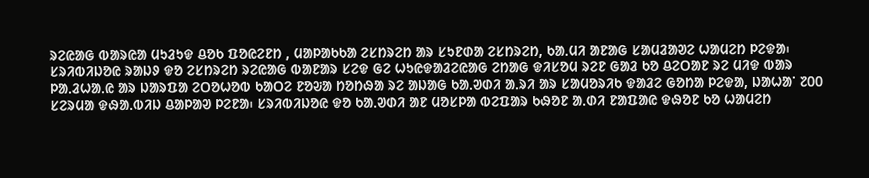ᱨᱮᱭᱟᱜ ᱵᱟᱨᱭᱟ ᱢᱩᱲᱩᱫ ᱪᱚᱠ ᱯᱚᱭᱮᱱᱴ , ᱢᱟᱞᱟᱠᱠᱟ ᱮᱥᱴᱨᱮᱴ ᱟᱨ ᱥᱩᱱᱰᱟ ᱮᱥᱴᱨᱮᱴ, ᱠᱟᱹᱢᱤ ᱟᱱᱟᱜ ᱥᱟᱢᱲᱟᱣᱮ ᱦᱟᱢᱮᱴ ᱞᱮᱫᱟ᱾ ᱥᱨᱤᱵᱤᱡᱚᱭ ᱨᱟᱡᱽ ᱫᱚ ᱮᱥᱴᱨᱮᱴ ᱨᱮᱭᱟᱜ ᱵᱟᱱᱟᱨ ᱥᱮᱫ ᱜᱮ ᱦᱩᱭᱫᱟᱲᱮᱭᱟᱜ ᱮᱴᱟᱜ ᱫᱤᱥᱚᱢ ᱨᱮᱱ ᱜᱟᱲ ᱠᱚ ᱪᱮᱛᱟᱱ ᱨᱮ ᱢᱤᱫ ᱵᱟᱨ ᱞᱟᱹᱲᱦᱟᱹᱭ ᱟᱨ ᱡᱟᱨᱯᱟ ᱮᱛᱚᱦᱚᱵ ᱠᱟᱛᱮ ᱱᱚᱶᱟ ᱴᱚᱴᱷᱟ ᱨᱮ ᱟᱡᱟᱜ ᱠᱟᱹᱣᱰᱤ ᱟᱹᱨᱤ ᱟᱨ ᱥᱟᱢᱚᱨᱤᱠ ᱫᱟᱲᱮ ᱜᱚᱴᱟ ᱞᱮᱫᱟ, ᱡᱟᱦᱟᱸ ᱗᱐᱐ ᱥᱮᱨᱢᱟ ᱫᱷᱟᱹᱵᱤᱡ ᱪᱟᱞᱟᱣ ᱞᱮᱱᱟ᱾ ᱥᱨᱤᱵᱤᱡᱚᱭ ᱫᱚ ᱠᱟᱹᱣᱰᱤ ᱟᱱ ᱢᱚᱥᱞᱟ ᱵᱮᱯᱟᱨ ᱠᱷᱚᱱ ᱟᱹᱰᱤ ᱱᱟᱯᱟᱭ ᱫᱷᱚᱱ ᱠᱚ ᱦᱟᱢᱮᱴ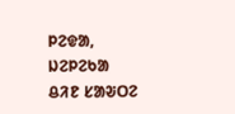ᱞᱮᱫᱟ, ᱡᱮᱞᱮᱠᱟ ᱪᱤᱱ ᱥᱟᱶᱛᱮ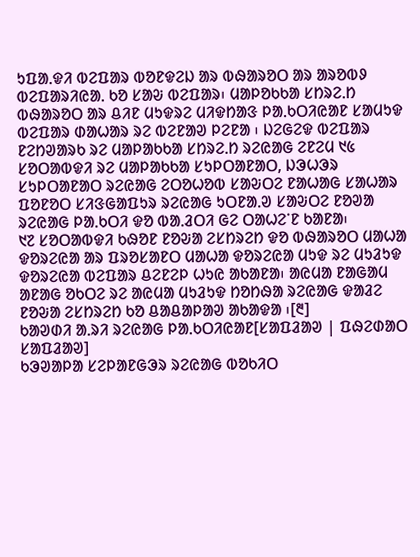ᱩᱯᱟᱹᱫᱤ ᱵᱮᱯᱟᱨ ᱵᱚᱱᱫᱮᱡ ᱟᱨ ᱵᱷᱟᱨᱚᱛ ᱟᱨ ᱟᱨᱚᱵᱽ ᱵᱮᱯᱟᱨᱤᱭᱟᱹ ᱠᱚ ᱥᱟᱶ ᱵᱮᱯᱟᱨ᱾ ᱢᱟᱞᱚᱠᱠᱟ ᱥᱴᱨᱮᱹᱴ ᱵᱷᱟᱨᱚᱛ ᱟᱨ ᱪᱤᱱ ᱢᱩᱫᱨᱮ ᱢᱤᱫᱴᱟᱝ ᱞᱟᱹᱠᱛᱤᱭᱟᱱ ᱥᱟᱢᱩᱫ ᱵᱮᱯᱟᱨ ᱰᱟᱦᱟᱨ ᱨᱮ ᱵᱮᱱᱟᱣ ᱞᱮᱱᱟ ᱾ ᱡᱮᱜᱮᱫ ᱵᱮᱯᱟᱨ ᱱᱮᱴᱣᱟᱨᱠ ᱨᱮ ᱢᱟᱞᱟᱠᱠᱟ ᱥᱴᱨᱮᱹᱴ ᱨᱮᱭᱟᱜ ᱮᱱᱮᱢ ᱑᱕ ᱥᱚᱛᱟᱵᱫᱤ ᱨᱮ ᱢᱟᱞᱟᱠᱠᱟ ᱥᱩᱞᱛᱟᱱᱟᱛ, ᱡᱳᱦᱳᱨ ᱥᱩᱞᱛᱟᱱᱟᱛ ᱨᱮᱭᱟᱜ ᱮᱛᱚᱦᱚᱵ ᱥᱟᱶᱛᱮ ᱱᱟᱦᱟᱜ ᱥᱟᱦᱟᱨ ᱯᱚᱱᱚᱛ ᱥᱤᱝᱜᱟᱯᱩᱨ ᱨᱮᱭᱟᱜ ᱩᱛᱱᱟᱹᱣ ᱥᱟᱶᱛᱮ ᱱᱚᱣᱟ ᱨᱮᱭᱟᱜ ᱞᱟᱹᱠᱛᱤ ᱫᱚ ᱵᱟᱹᱲᱛᱤ ᱜᱮ ᱛᱟᱦᱮᱸᱱ ᱠᱟᱱᱟ᱾
᱑᱗ ᱥᱚᱛᱟᱵᱫᱤ ᱠᱷᱚᱱ ᱱᱚᱶᱟ ᱮᱥᱴᱨᱮᱴ ᱫᱚ ᱵᱷᱟᱨᱚᱛ ᱢᱟᱦᱟ ᱫᱚᱨᱮᱭᱟ ᱟᱨ ᱯᱨᱚᱥᱟᱱᱛ ᱢᱟᱦᱟ ᱫᱚᱨᱮᱭᱟ ᱢᱩᱫ ᱨᱮ ᱢᱩᱲᱩᱫ ᱫᱚᱨᱮᱭᱟ ᱵᱮᱯᱟᱨ ᱪᱮᱱᱮᱞ ᱦᱩᱭ ᱟᱠᱟᱱᱟ᱾ ᱟᱭᱢᱟ ᱱᱟᱜᱟᱢ ᱟᱱᱟᱜ ᱚᱠᱛᱮ ᱨᱮ ᱟᱭᱢᱟ ᱢᱩᱲᱩᱫ ᱴᱚᱴᱷᱟ ᱨᱮᱭᱟᱜ ᱫᱟᱲᱮ ᱱᱚᱶᱟ ᱮᱥᱴᱨᱮᱴ ᱠᱚ ᱪᱟᱪᱟᱞᱟᱣ ᱟᱠᱟᱫᱟ ᱾[᱓]
ᱠᱟᱣᱰᱤ ᱟᱹᱨᱤ ᱨᱮᱭᱟᱜ ᱞᱟᱹᱠᱛᱤᱭᱟᱱ[ᱥᱟᱯᱲᱟᱣ | ᱯᱷᱮᱰᱟᱛ ᱥᱟᱯᱲᱟᱣ]
ᱠᱳᱣᱟᱞᱟ ᱥᱮᱞᱟᱱᱜᱳᱨ ᱨᱮᱭᱟᱜ ᱵᱚᱠᱤᱛ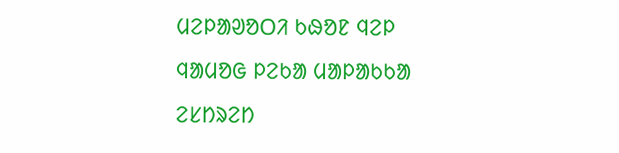ᱢᱮᱞᱟᱣᱚᱛᱤ ᱠᱷᱚᱱ ᱧᱮᱞ ᱧᱟᱢᱚᱜ ᱞᱮᱠᱟ ᱢᱟᱞᱟᱠᱠᱟ ᱮᱥᱴᱨᱮᱴ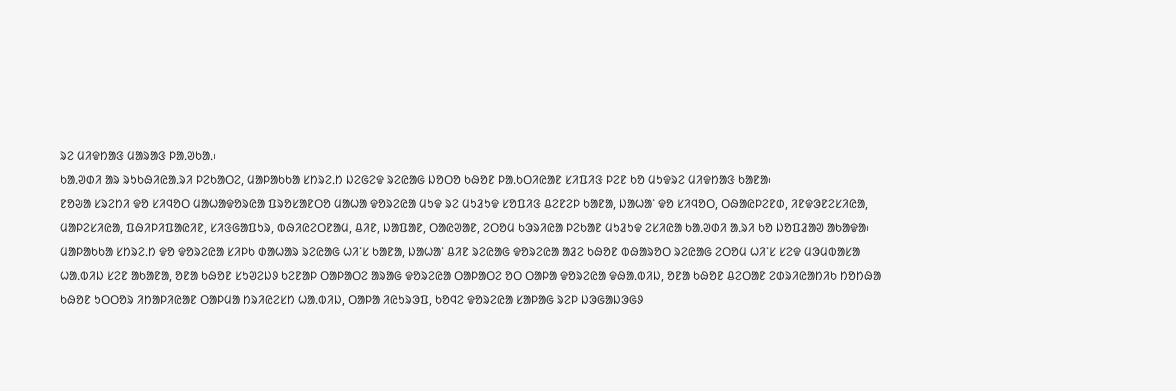ᱨᱮ ᱢᱤᱫᱴᱟᱝ ᱢᱟᱨᱟᱝ ᱞᱟᱹᱣᱠᱟᱹ᱾
ᱠᱟᱹᱣᱰᱤ ᱟᱨ ᱨᱩᱠᱷᱤᱭᱟᱹᱨᱤ ᱞᱮᱠᱟᱛᱮ, ᱢᱟᱞᱟᱠᱠᱟ ᱥᱴᱨᱮᱹᱴ ᱡᱮᱜᱮᱫ ᱨᱮᱭᱟᱜ ᱡᱚᱛᱚ ᱠᱷᱚᱱ ᱞᱟᱹᱠᱛᱤᱭᱟᱱ ᱥᱤᱯᱤᱝ ᱞᱮᱱ ᱠᱚ ᱢᱩᱫᱨᱮ ᱢᱤᱫᱴᱟᱝ ᱠᱟᱱᱟ᱾
ᱱᱚᱶᱟ ᱥᱨᱮᱴᱤ ᱫᱚ ᱥᱤᱧᱚᱛ ᱢᱟᱦᱟᱫᱚᱨᱭᱟ ᱯᱨᱚᱥᱟᱱᱛᱚ ᱢᱟᱦᱟ ᱫᱚᱨᱮᱭᱟ ᱢᱩᱫ ᱨᱮ ᱢᱩᱲᱩᱫ ᱥᱚᱯᱤᱝ ᱪᱮᱱᱮᱞ ᱠᱟᱱᱟ, ᱡᱟᱦᱟᱸ ᱫᱚ ᱥᱤᱧᱚᱛ, ᱛᱷᱟᱭᱞᱮᱱᱰ, ᱤᱱᱫᱳᱱᱮᱥᱤᱭᱟ, ᱢᱟᱞᱮᱥᱤᱭᱟ, ᱯᱷᱤᱞᱤᱯᱟᱭᱤᱱ, ᱥᱤᱝᱜᱟᱯᱩᱨ, ᱵᱷᱤᱭᱮᱛᱱᱟᱢ, ᱪᱤᱱ, ᱡᱟᱯᱟᱱ, ᱛᱟᱭᱣᱟᱱ, ᱮᱛᱚᱢ ᱠᱳᱨᱤᱭᱟ ᱞᱮᱠᱟᱱ ᱢᱩᱲᱩᱫ ᱮᱥᱤᱭᱟ ᱠᱟᱹᱣᱰᱤ ᱟᱹᱨᱤ ᱠᱚ ᱡᱚᱯᱲᱟᱣ ᱟᱠᱟᱫᱟ᱾ ᱢᱟᱞᱟᱠᱠᱟ ᱥᱴᱨᱮᱹᱴ ᱫᱚ ᱫᱚᱨᱮᱭᱟ ᱥᱤᱞᱠ ᱰᱟᱦᱟᱨ ᱨᱮᱭᱟᱜ ᱦᱤᱸᱥ ᱠᱟᱱᱟ, ᱡᱟᱦᱟᱸ ᱪᱤᱱ ᱨᱮᱭᱟᱜ ᱫᱚᱨᱮᱭᱟ ᱟᱲᱮ ᱠᱷᱚᱱ ᱵᱷᱟᱨᱚᱛ ᱨᱮᱭᱟᱜ ᱮᱛᱚᱢ ᱦᱤᱸᱥ ᱥᱮᱫ ᱢᱳᱢᱵᱟᱥᱟ ᱦᱟᱹᱵᱤᱡ ᱥᱮᱱ ᱟᱠᱟᱱᱟ, ᱚᱱᱟ ᱠᱷᱚᱱ ᱥᱩᱣᱮᱡᱽ ᱠᱮᱱᱟᱞ ᱛᱟᱞᱟᱛᱮ ᱟᱨᱟᱜ ᱫᱚᱨᱮᱭᱟ ᱛᱟᱞᱟᱛᱮ ᱚᱛ ᱛᱟᱞᱟ ᱫᱚᱨᱮᱭᱟ ᱫᱷᱟᱹᱵᱤᱡ, ᱚᱱᱟ ᱠᱷᱚᱱ ᱪᱮᱛᱟᱱ ᱮᱰᱨᱤᱭᱟᱴᱤᱠ ᱴᱚᱴᱷᱟ ᱠᱷᱚᱱ ᱩᱛᱛᱚᱨ ᱤᱴᱟᱞᱤᱭᱟᱱ ᱛᱟᱞᱢᱟ ᱴᱨᱤᱭᱮᱥᱴ ᱦᱟᱹᱵᱤᱡ, ᱛᱟᱞᱟ ᱤᱭᱩᱨᱳᱯ, ᱠᱚᱧᱮ ᱫᱚᱨᱮᱭᱟ ᱥᱟᱞᱟᱜ ᱨᱮᱞ ᱡᱳᱜᱟᱡᱳᱜᱽ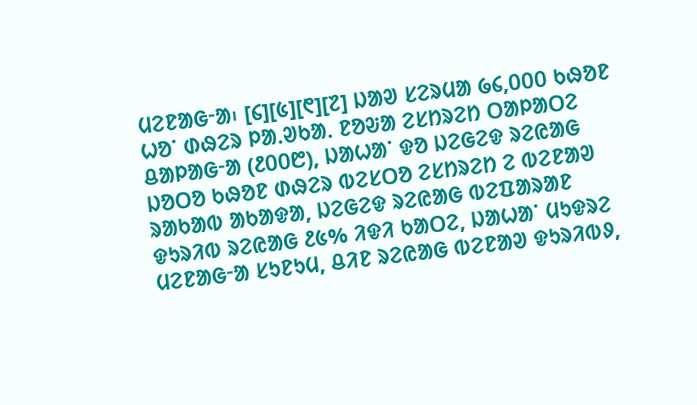ᱢᱮᱱᱟᱜᱼᱟ᱾ [᱔][᱕][᱖][᱗] ᱡᱟᱣ ᱥᱮᱨᱢᱟ ᱙᱔,᱐᱐᱐ ᱠᱷᱚᱱ ᱦᱚᱸ ᱰᱷᱮᱨ ᱞᱟᱹᱣᱠᱟᱹ ᱱᱚᱶᱟ ᱮᱥᱴᱨᱮᱴ ᱛᱟᱞᱟᱛᱮ ᱪᱟᱞᱟᱜᱼᱟ (᱒᱐᱐᱘), ᱡᱟᱦᱟᱸ ᱫᱚ ᱡᱮᱜᱮᱫ ᱨᱮᱭᱟᱜ ᱡᱚᱛᱚ ᱠᱷᱚᱱ ᱰᱷᱮᱨ ᱵᱮᱥᱛᱚ ᱮᱥᱴᱨᱮᱴ ᱮ ᱵᱮᱱᱟᱣ ᱨᱟᱠᱟᱵ ᱟᱠᱟᱫᱟ, ᱡᱮᱜᱮᱫ ᱨᱮᱭᱟᱜ ᱵᱮᱯᱟᱨᱟᱱ ᱫᱩᱨᱤᱵ ᱨᱮᱭᱟᱜ ᱒᱕% ᱤᱫᱤ ᱠᱟᱛᱮ, ᱡᱟᱦᱟᱸ ᱢᱩᱫᱨᱮ ᱢᱮᱱᱟᱜᱼᱟ ᱥᱩᱱᱩᱢ, ᱪᱤᱱ ᱨᱮᱭᱟᱜ ᱵᱮᱱᱟᱣ ᱫᱩᱨᱤᱵᱽ,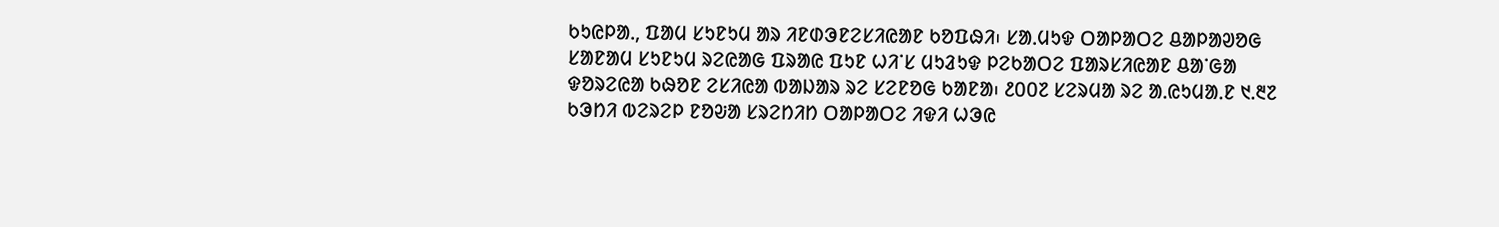ᱠᱩᱭᱞᱟᱹ, ᱯᱟᱢ ᱥᱩᱱᱩᱢ ᱟᱨ ᱤᱱᱰᱳᱱᱮᱥᱤᱭᱟᱱ ᱠᱚᱯᱷᱤ᱾ ᱥᱟᱹᱢᱩᱫ ᱛᱟᱞᱟᱛᱮ ᱪᱟᱞᱟᱣᱚᱜ ᱥᱟᱱᱟᱢ ᱥᱩᱱᱩᱢ ᱨᱮᱭᱟᱜ ᱯᱨᱟᱭ ᱯᱩᱱ ᱦᱤᱸᱥ ᱢᱩᱲᱩᱫ ᱞᱮᱠᱟᱛᱮ ᱯᱟᱨᱥᱤᱭᱟᱱ ᱪᱟᱸᱜᱟ ᱫᱚᱨᱮᱭᱟ ᱠᱷᱚᱱ ᱮᱥᱤᱭᱟ ᱵᱟᱡᱟᱨ ᱨᱮ ᱥᱮᱱᱚᱜ ᱠᱟᱱᱟ᱾ ᱒᱐᱐᱗ ᱥᱮᱨᱢᱟ ᱨᱮ ᱟᱹᱭᱩᱢᱟᱹᱱ ᱑.᱓᱗ ᱠᱳᱴᱤ ᱵᱮᱨᱮᱞ ᱱᱚᱶᱟ ᱥᱨᱮᱴᱤᱴ ᱛᱟᱞᱟᱛᱮ ᱤᱫᱤ ᱦᱳᱭ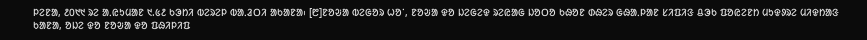ᱞᱮᱱᱟ, ᱒᱐᱑᱑ ᱨᱮ ᱟᱹᱭᱩᱢᱟᱱ ᱑.᱕᱒ ᱠᱳᱴᱤ ᱵᱮᱨᱮᱞ ᱵᱟᱹᱲᱛᱤ ᱟᱠᱟᱱᱟ᱾ [᱘]ᱱᱚᱶᱟ ᱵᱮᱜᱚᱨ ᱦᱚᱸ, ᱱᱚᱶᱟ ᱫᱚ ᱡᱮᱜᱮᱫ ᱨᱮᱭᱟᱜ ᱡᱚᱛᱚ ᱠᱷᱚᱱ ᱰᱷᱮᱨ ᱜᱷᱟᱹᱞᱟᱱ ᱥᱤᱯᱤᱝ ᱪᱳᱠ ᱯᱚᱭᱮᱱᱴ ᱢᱩᱫᱽᱨᱮ ᱢᱤᱫᱴᱟᱝ ᱠᱟᱱᱟ, ᱚᱡᱮ ᱫᱚ ᱱᱚᱶᱟ ᱫᱚ ᱯᱷᱤᱞᱤᱯ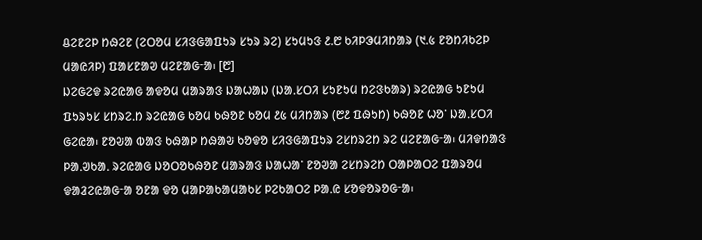ᱪᱮᱱᱮᱞ ᱴᱷᱮᱱ (ᱮᱛᱚᱢ ᱥᱤᱝᱜᱟᱯᱩᱨ ᱥᱩᱨ ᱨᱮ) ᱥᱩᱢᱩᱝ ᱒.᱘ ᱠᱤᱞᱳᱢᱤᱴᱟᱨ (᱑.᱕ ᱱᱚᱴᱤᱠᱮᱞ ᱢᱟᱭᱤᱞ) ᱯᱟᱥᱱᱟᱣ ᱢᱮᱱᱟᱜᱼᱟ᱾ [᱘]
ᱡᱮᱜᱮᱫ ᱨᱮᱭᱟᱜ ᱟᱫᱚᱢ ᱢᱟᱨᱟᱝ ᱡᱟᱦᱟᱡ (ᱡᱟᱹᱥᱛᱤ ᱥᱩᱱᱩᱢ ᱴᱮᱝᱠᱟᱨ) ᱨᱮᱭᱟᱜ ᱩᱱᱩᱢ ᱯᱩᱨᱩᱥ ᱥᱴᱨᱮᱹᱴ ᱨᱮᱭᱟᱜ ᱠᱚᱢ ᱠᱷᱚᱱ ᱠᱚᱢ ᱒᱕ ᱢᱤᱴᱟᱨ (᱘᱒ ᱯᱷᱩᱴ) ᱠᱷᱚᱱ ᱦᱚᱸ ᱡᱟᱹᱥᱛᱤ ᱜᱮᱭᱟ᱾ ᱱᱚᱶᱟ ᱵᱟᱝ ᱠᱷᱟᱞ ᱴᱷᱟᱶ ᱠᱚᱫᱚ ᱥᱤᱝᱜᱟᱯᱩᱨ ᱮᱥᱴᱨᱮᱴ ᱨᱮ ᱢᱮᱱᱟᱜᱼᱟ᱾ ᱢᱤᱫᱴᱟᱝ ᱞᱟᱹᱣᱠᱟᱹ ᱨᱮᱭᱟᱜ ᱡᱚᱛᱚᱠᱷᱚᱱ ᱢᱟᱨᱟᱝ ᱡᱟᱦᱟᱸ ᱱᱚᱣᱟ ᱮᱥᱴᱨᱮᱴ ᱛᱟᱞᱟᱛᱮ ᱯᱟᱨᱚᱢ ᱫᱟᱲᱮᱭᱟᱜᱼᱟ ᱚᱱᱟ ᱫᱚ ᱢᱟᱞᱟᱠᱟᱢᱟᱠᱥ ᱞᱮᱠᱟᱛᱮ ᱞᱟᱹᱭ ᱥᱚᱫᱚᱨᱚᱜᱼᱟ᱾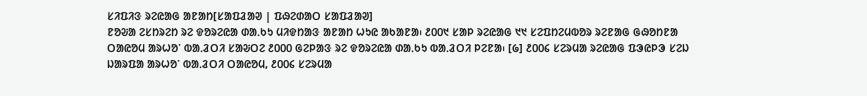ᱥᱤᱯᱤᱝ ᱨᱮᱭᱟᱜ ᱟᱱᱟᱴ[ᱥᱟᱯᱲᱟᱣ | ᱯᱷᱮᱰᱟᱛ ᱥᱟᱯᱲᱟᱣ]
ᱱᱚᱶᱟ ᱮᱥᱴᱨᱮᱴ ᱨᱮ ᱫᱚᱨᱮᱭᱟ ᱰᱟᱹᱠᱩ ᱢᱤᱫᱴᱟᱝ ᱟᱱᱟᱴ ᱦᱩᱭ ᱟᱠᱟᱱᱟ᱾ ᱒᱐᱐᱑ ᱥᱟᱞ ᱨᱮᱭᱟᱜ ᱑᱑ ᱥᱮᱯᱴᱮᱢᱵᱚᱨ ᱨᱮᱱᱟᱜ ᱜᱷᱚᱴᱱᱟ ᱛᱟᱭᱚᱢ ᱟᱨᱦᱚᱸ ᱵᱟᱹᱲᱛᱤ ᱥᱟᱶᱛᱮ ᱒᱐᱐᱐ ᱜᱮᱞᱟᱝ ᱨᱮ ᱫᱚᱨᱮᱭᱟ ᱰᱟᱹᱠᱩ ᱵᱟᱹᱲᱛᱤ ᱞᱮᱱᱟ᱾ [᱙] ᱒᱐᱐᱔ ᱥᱮᱨᱢᱟ ᱨᱮᱭᱟᱜ ᱯᱳᱭᱞᱳ ᱥᱮᱡ ᱡᱟᱨᱯᱟ ᱟᱨᱦᱚᱸ ᱵᱟᱹᱲᱛᱤ ᱛᱟᱭᱚᱢ, ᱒᱐᱐᱔ ᱥᱮᱨᱢᱟ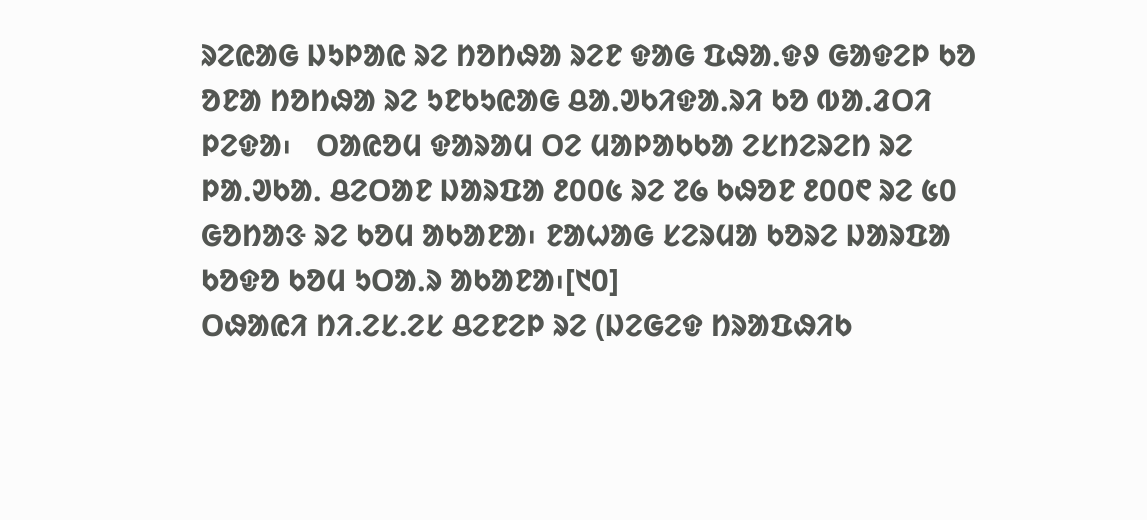ᱨᱮᱭᱟᱜ ᱡᱩᱞᱟᱭ ᱨᱮ ᱴᱚᱴᱷᱟ ᱨᱮᱱ ᱫᱟᱜ ᱯᱷᱟᱹᱫᱽ ᱜᱟᱫᱮᱞ ᱠᱚ ᱚᱱᱟ ᱴᱚᱴᱷᱟ ᱨᱮ ᱩᱱᱠᱩᱭᱟᱜ ᱪᱟᱹᱣᱠᱤᱫᱟᱹᱨᱤ ᱠᱚ ᱵᱟᱹᱲᱛᱤ ᱞᱮᱫᱟ᱾   ᱛᱟᱭᱚᱢ ᱫᱟᱨᱟᱢ ᱛᱮ ᱢᱟᱞᱟᱠᱠᱟ ᱮᱥᱴᱮᱨᱮᱴ ᱨᱮ ᱞᱟᱹᱣᱠᱟᱹ ᱪᱮᱛᱟᱱ ᱡᱟᱨᱯᱟ ᱒᱐᱐᱕ ᱨᱮ ᱗᱙ ᱠᱷᱚᱱ ᱒᱐᱐᱖ ᱨᱮ ᱕᱐ ᱜᱚᱴᱟᱝ ᱨᱮ ᱠᱚᱢ ᱟᱠᱟᱱᱟ᱾ ᱱᱟᱦᱟᱜ ᱥᱮᱨᱢᱟ ᱠᱚᱨᱮ ᱡᱟᱨᱯᱟ ᱠᱚᱫᱚ ᱠᱚᱢ ᱩᱛᱟᱹᱨ ᱟᱠᱟᱱᱟ᱾[᱑᱐]
ᱛᱷᱟᱭᱤ ᱴᱤ.ᱮᱥ.ᱮᱥ ᱪᱮᱱᱮᱞ ᱨᱮ (ᱡᱮᱜᱮᱫ ᱴᱨᱟᱯᱷᱤᱠ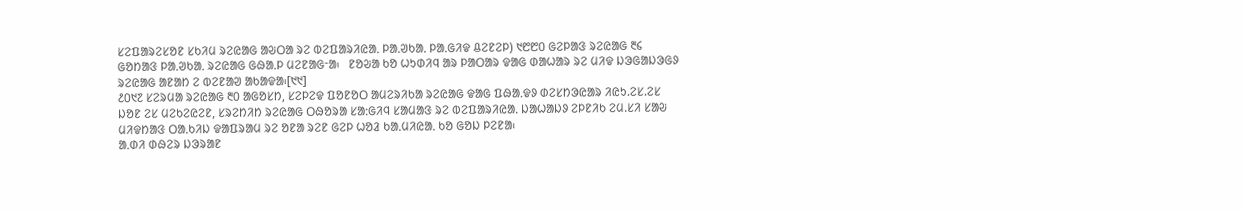ᱥᱮᱯᱟᱨᱮᱥᱚᱱ ᱥᱠᱤᱢ ᱨᱮᱭᱟᱜ ᱟᱶᱛᱟ ᱨᱮ ᱵᱮᱯᱟᱨᱤᱭᱟᱹ ᱞᱟᱹᱣᱠᱟᱹ ᱞᱟᱹᱜᱤᱫ ᱪᱮᱱᱮᱞ) ᱑᱘᱘᱐ ᱜᱮᱞᱟᱝ ᱨᱮᱭᱟᱜ ᱓᱔ ᱜᱚᱴᱟᱝ ᱞᱟᱹᱣᱠᱟᱹ ᱨᱮᱭᱟᱜ ᱜᱷᱟᱹᱞ ᱢᱮᱱᱟᱜᱼᱟ᱾   ᱱᱚᱶᱟ ᱠᱚ ᱦᱩᱰᱤᱧ ᱟᱨ ᱞᱟᱛᱟᱨ ᱫᱟᱜ ᱰᱟᱦᱟᱨ ᱨᱮ ᱢᱤᱫ ᱡᱳᱜᱟᱡᱳᱜᱽ ᱨᱮᱭᱟᱜ ᱟᱱᱟᱴ ᱮ ᱵᱮᱱᱟᱣ ᱟᱠᱟᱫᱟ᱾[᱑᱑]
᱒᱐᱑᱗ ᱥᱮᱨᱢᱟ ᱨᱮᱭᱟᱜ ᱓᱐ ᱟᱜᱚᱥᱴ, ᱥᱮᱞᱮᱫ ᱯᱚᱱᱚᱛ ᱟᱢᱮᱨᱤᱠᱟ ᱨᱮᱭᱟᱜ ᱫᱟᱜ ᱯᱷᱟᱹᱫᱽ ᱰᱮᱥᱴᱳᱭᱟᱨ ᱤᱭᱩ.ᱮᱥ.ᱮᱥ ᱡᱚᱱ ᱮᱥ ᱢᱮᱠᱮᱭᱮᱱ, ᱥᱨᱮᱴᱤᱴ ᱨᱮᱭᱟᱜ ᱛᱷᱚᱨᱟ ᱥᱟᱺᱜᱤᱧ ᱥᱟᱢᱟᱝ ᱨᱮ ᱵᱮᱯᱟᱨᱤᱭᱟᱹ ᱡᱟᱦᱟᱡᱽ ᱮᱞᱱᱤᱠ ᱮᱢ.ᱥᱤ ᱥᱟᱶ ᱢᱤᱫᱴᱟᱝ ᱛᱟᱹᱠᱤᱡ ᱫᱟᱯᱨᱟᱢ ᱨᱮ ᱚᱱᱟ ᱨᱮᱱ ᱜᱮᱞ ᱦᱚᱲ ᱠᱟᱹᱢᱤᱭᱟᱹ ᱠᱚ ᱜᱚᱡ ᱞᱮᱱᱟ᱾
ᱟᱹᱰᱤ ᱰᱷᱮᱨ ᱡᱳᱨᱟᱱ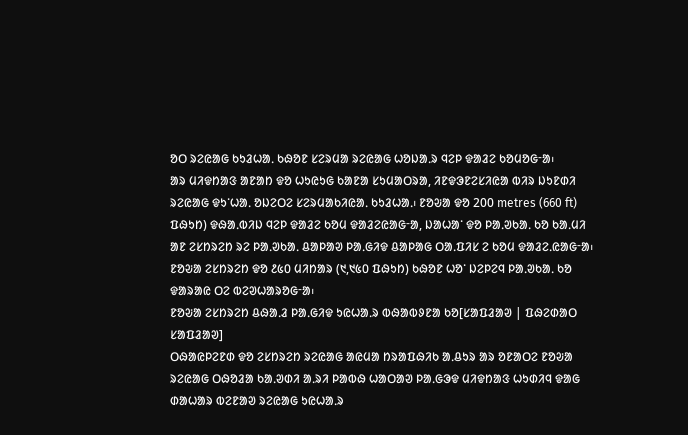ᱚᱛ ᱨᱮᱭᱟᱜ ᱠᱩᱲᱦᱟᱹ ᱠᱷᱚᱱ ᱥᱮᱨᱢᱟ ᱨᱮᱭᱟᱜ ᱦᱚᱡᱟᱹᱨ ᱧᱮᱞ ᱫᱟᱲᱮ ᱠᱚᱢᱚᱜᱼᱟ᱾
ᱟᱨ ᱢᱤᱫᱴᱟᱝ ᱟᱱᱟᱴ ᱫᱚ ᱦᱩᱭᱩᱜ ᱠᱟᱱᱟ ᱥᱩᱢᱟᱛᱨᱟ, ᱤᱱᱫᱳᱱᱮᱥᱤᱭᱟ ᱵᱤᱨ ᱡᱩᱱᱰᱤ ᱨᱮᱭᱟᱜ ᱫᱩᱸᱦᱟᱹ ᱚᱡᱮᱛᱮ ᱥᱮᱨᱢᱟᱠᱤᱭᱟᱹ ᱠᱩᱲᱦᱟᱹ᱾ ᱱᱚᱶᱟ ᱫᱚ 200 metres (660 ft) ᱯᱷᱩᱴ) ᱫᱷᱟᱹᱵᱤᱡ ᱧᱮᱞ ᱫᱟᱲᱮ ᱠᱚᱢ ᱫᱟᱲᱮᱭᱟᱜᱼᱟ, ᱡᱟᱦᱟᱸ ᱫᱚ ᱞᱟᱹᱣᱠᱟᱹ ᱠᱚ ᱠᱟᱹᱢᱤ ᱟᱱ ᱮᱥᱴᱨᱮᱴ ᱨᱮ ᱞᱟᱹᱣᱠᱟᱹ ᱪᱟᱞᱟᱣ ᱞᱟᱹᱜᱤᱫ ᱪᱟᱞᱟᱜ ᱛᱟᱹᱯᱤᱥ ᱮ ᱠᱚᱢ ᱫᱟᱲᱮᱹᱭᱟᱜᱼᱟ᱾ ᱱᱚᱶᱟ ᱮᱥᱴᱨᱮᱴ ᱫᱚ ᱒᱕᱐ ᱢᱤᱴᱟᱨ (᱑,᱑᱕᱐ ᱯᱷᱩᱴ) ᱠᱷᱚᱱ ᱦᱚᱸ ᱡᱮᱞᱮᱧ ᱞᱟᱹᱣᱠᱟᱹ ᱠᱚ ᱫᱟᱨᱟᱭ ᱛᱮ ᱵᱮᱣᱦᱟᱨᱚᱜᱼᱟ᱾
ᱱᱚᱶᱟ ᱮᱥᱴᱨᱮᱴ ᱪᱷᱟᱹᱲ ᱞᱟᱹᱜᱤᱫ ᱩᱭᱦᱟᱹᱨ ᱵᱷᱟᱵᱽᱱᱟ ᱠᱚ[ᱥᱟᱯᱲᱟᱣ | ᱯᱷᱮᱰᱟᱛ ᱥᱟᱯᱲᱟᱣ]
ᱛᱷᱟᱭᱞᱮᱱᱰ ᱫᱚ ᱮᱥᱴᱨᱮᱴ ᱨᱮᱭᱟᱜ ᱟᱭᱢᱟ ᱴᱨᱟᱯᱷᱤᱠ ᱟᱹᱪᱩᱨ ᱟᱨ ᱚᱱᱟᱛᱮ ᱱᱚᱶᱟ ᱨᱮᱭᱟᱜ ᱛᱷᱚᱲᱟ ᱠᱟᱹᱣᱰᱤ ᱟᱹᱨᱤ ᱞᱟᱵᱷ ᱦᱟᱛᱟᱣ ᱞᱟᱹᱜᱳᱫ ᱢᱤᱫᱴᱟᱝ ᱦᱩᱰᱤᱧ ᱫᱟᱜ ᱰᱟᱦᱟᱨ ᱵᱮᱱᱟᱣ ᱨᱮᱭᱟᱜ ᱩᱭᱦᱟᱹᱨ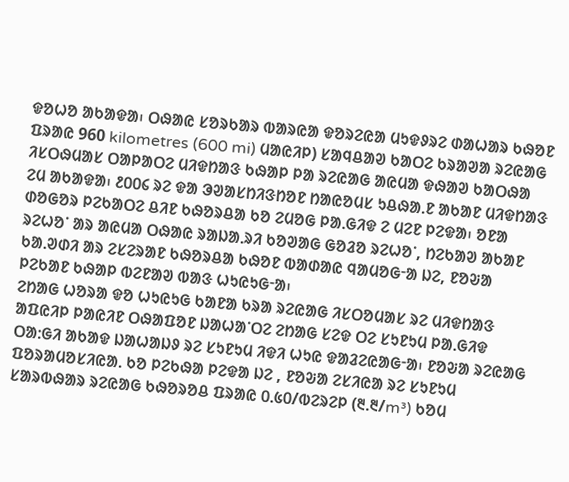ᱫᱚᱦᱚ ᱟᱠᱟᱫᱟ᱾ ᱛᱷᱟᱭ ᱥᱚᱨᱠᱟᱨ ᱵᱟᱨᱭᱟ ᱫᱚᱨᱮᱭᱟ ᱢᱩᱫᱽᱨᱮ ᱰᱟᱦᱟᱨ ᱠᱷᱚᱱ ᱯᱨᱟᱭ 960 kilometres (600 mi) ᱢᱟᱭᱤᱞ) ᱥᱟᱧᱪᱟᱣ ᱠᱟᱛᱮ ᱠᱨᱟᱣᱟ ᱨᱮᱭᱟᱜ ᱤᱥᱛᱷᱢᱟᱥ ᱛᱟᱞᱟᱛᱮ ᱢᱤᱫᱴᱟᱝ ᱠᱷᱟᱞ ᱞᱟ ᱨᱮᱭᱟᱜ ᱟᱭᱢᱟ ᱫᱷᱟᱣ ᱠᱟᱛᱷᱟ ᱮᱢ ᱟᱠᱟᱫᱟ᱾ ᱒᱐᱐᱔ ᱨᱮ ᱫᱟ ᱳᱣᱟᱥᱴᱤᱝᱴᱚᱱ ᱴᱟᱭᱚᱢᱥ ᱩᱪᱷᱟᱹᱱ ᱟᱠᱟᱱ ᱢᱤᱫᱴᱟᱝ ᱰᱚᱜᱚᱨ ᱞᱮᱠᱟᱛᱮ ᱪᱤᱱ ᱠᱷᱚᱨᱪᱟ ᱠᱚ ᱮᱢᱚᱜ ᱞᱟᱹᱜᱤᱫ ᱮ ᱢᱮᱱ ᱞᱮᱫᱟ᱾ ᱚᱱᱟ ᱨᱮᱦᱚᱸ ᱟᱨ ᱟᱭᱢᱟ ᱛᱷᱟᱭ ᱨᱟᱡᱟᱹᱨᱤ ᱠᱚᱣᱟᱜ ᱜᱚᱲᱚ ᱨᱮᱦᱚᱸ, ᱴᱮᱠᱟᱣ ᱟᱠᱟᱱ ᱠᱟᱹᱣᱰᱤ ᱟᱨ ᱮᱥᱮᱨᱟᱱ ᱠᱷᱚᱨᱪᱟ ᱠᱷᱚᱱ ᱵᱟᱰᱟᱭ ᱧᱟᱢᱚᱜᱼᱟ ᱡᱮ, ᱱᱚᱶᱟ ᱞᱮᱠᱟᱱ ᱠᱷᱟᱞ ᱵᱮᱱᱟᱣ ᱵᱟᱝ ᱦᱩᱭᱩᱜᱼᱟ᱾
ᱮᱴᱟᱜ ᱦᱚᱨᱟ ᱫᱚ ᱦᱩᱭᱩᱜ ᱠᱟᱱᱟ ᱠᱨᱟ ᱨᱮᱭᱟᱜ ᱤᱥᱛᱚᱢᱟᱥ ᱨᱮ ᱢᱤᱫᱴᱟᱝ ᱟᱯᱭᱤᱞ ᱞᱟᱭᱤᱱ ᱛᱷᱟᱯᱚᱱ ᱡᱟᱦᱟᱸᱛᱮ ᱮᱴᱟᱜ ᱥᱮᱫ ᱛᱮ ᱥᱩᱱᱩᱢ ᱞᱟᱹᱜᱤᱫ ᱛᱟᱺᱜᱤ ᱟᱠᱟᱫ ᱡᱟᱦᱟᱡᱽ ᱨᱮ ᱥᱩᱱᱩᱢ ᱤᱫᱤ ᱦᱩᱭ ᱫᱟᱲᱮᱭᱟᱜᱼᱟ᱾ ᱱᱚᱶᱟ ᱨᱮᱭᱟᱜ ᱯᱚᱨᱟᱢᱚᱥᱤᱭᱟᱹ ᱠᱚ ᱞᱮᱠᱷᱟ ᱞᱮᱫᱟ ᱡᱮ , ᱱᱚᱶᱟ ᱮᱥᱤᱭᱟ ᱨᱮ ᱥᱩᱱᱩᱢ ᱥᱟᱨᱵᱷᱟᱨ ᱨᱮᱭᱟᱜ ᱠᱷᱚᱨᱚᱪ ᱯᱨᱟᱭ ᱐ᱹ᱕᱐/ᱵᱮᱨᱮᱞ (᱓ᱹ᱓/m³) ᱠᱚᱢ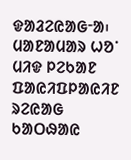ᱫᱟᱲᱮᱭᱟᱜᱼᱟ᱾ ᱢᱟᱱᱟᱢᱟᱨ ᱦᱚᱸ ᱢᱤᱫ ᱞᱮᱠᱟᱱ ᱯᱟᱭᱤᱯᱞᱟᱭᱤᱱ ᱨᱮᱭᱟᱜ ᱠᱟᱛᱷᱟᱭ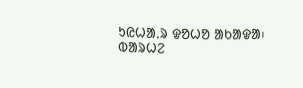ᱩᱭᱦᱟᱹᱨ ᱫᱚᱦᱚ ᱟᱠᱟᱫᱟ᱾
ᱵᱟᱨᱦᱮ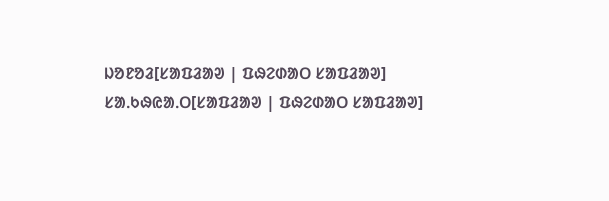ᱡᱚᱱᱚᱲ[ᱥᱟᱯᱲᱟᱣ | ᱯᱷᱮᱰᱟᱛ ᱥᱟᱯᱲᱟᱣ]
ᱥᱟᱹᱠᱷᱭᱟᱹᱛ[ᱥᱟᱯᱲᱟᱣ | ᱯᱷᱮᱰᱟᱛ ᱥᱟᱯᱲᱟᱣ]